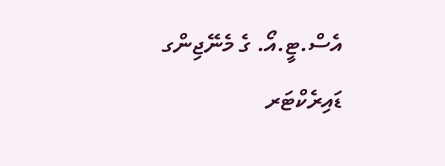އެސް.ޓީ.އޯ. ގެ މެނޭޖިންގ ޑައިރެކްޓަރ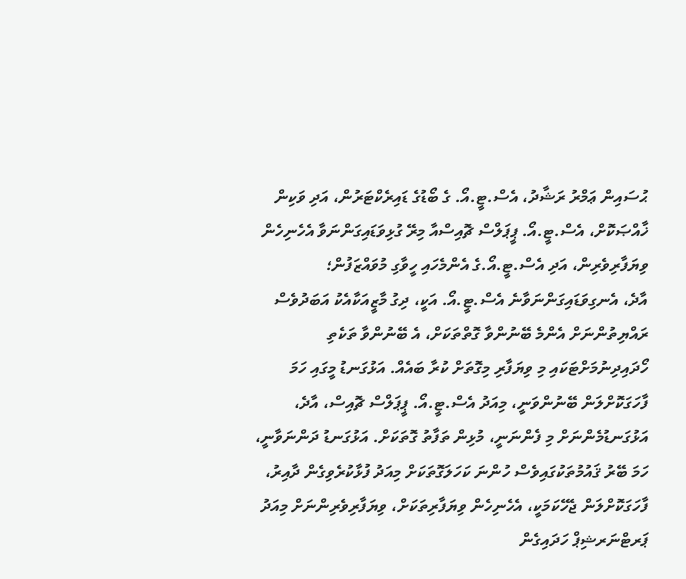ޙުސައިން ޢަމްރު ރަޝާދު، އެސް.ޓީ.އޯ. ގެ ބޯޑުގެ ޑައިރެކްޓަރުން، އަދި ވަކިން ޚާއްޞަކޮށް، އެސް.ޓީ.އޯ. ޕީޕަލްސް ޗޮއިސްއާ މިރޭ ގުޅިވަޑައިގަންނަވާ އެހެނިހެން ވިޔަފާރިވެރިން، އަދި އެސް.ޓީ.އޯ.ގެ އެންމެހައި ހީވާގި މުވައްޒަފުން؛
އާދެ، އެނގިވަޑައިގަންނަވާނެ އެސް.ޓީ.އޯ. އަކީ، ދިގު މާޒީއަކާއެކު އަބަދުވެސް ރައްޔިތުންނަށް އެންމެ ބޭނުންވާ ގޮތްތަކަށް، އެ ބޭނުންވާ ތަކެތި ހޯދައިދިނުމަށްޓަކައި މި ވިޔަފާރި މިގޮތަށް ކުރާ ބައެއް. އަޅުގަނޑު މީގައި ހަމަ ފާހަގަކޮށްލަން ބޭނުންވަނީ، މިއަދު އެސް.ޓީ.އޯ. ޕީޕަލްސް ޗޮއިސް، އާދެ، އަޅުގަނޑުމެންނަށް މި ފެންނަނީ، މުޅިން ތަފާތު ގޮތަކަށް. އަޅުގަނޑު ދަންނަވާނީ، ހަމަ ބޭރު ޤައުމުތަކުގައިވެސް ހުންނަ ކަހަލަގޮތަކަށް މިއަދު ފުޅާކުރެވިގެން ދާއިރު، ފާހަގަކޮށްލަން ޖެހޭކަމަކީ، އެހެނިހެން ވިޔަފާރިތަކަށް، ވިޔަފާރިވެރިންނަށް މިއަދު ޕަރޓްނަރޝިޕް ހަދައިގެން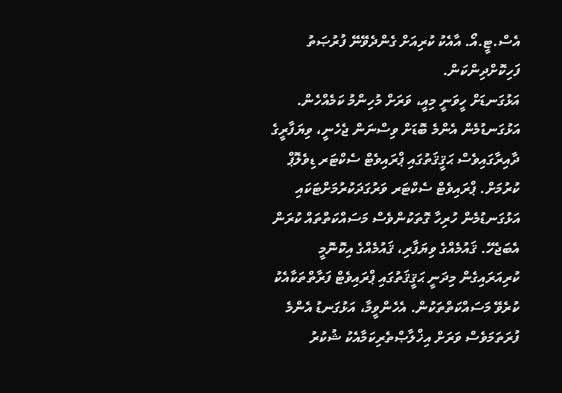އެސް.ޓީ.އޯ. އާއެކު ކުރިއަށް ގެންދެވޭނޭ ފުރުޞަތު ފަހިކޮށްދިންކަން.
އަޅުގަނޑަށް ހީވަނީ މިއީ، ވަރަށް މުހިންމު ކަމެއްހެން. އަޅުގަނޑުމެން އެންމެ ބޮޑަށް ވިސްނަން ޖެހެނީ، ވިޔަފާރީގެ ދާއިރާގައިވެސް ޙަޤީޤަތުގައި ޕްރައިވެޓް ސެކްޓަރ ޑިވެލޮޕް ކުރުމަށް. ޕްރައިވެޓް ސެކްޓަރ ވަރުގަދަކުރުމަށްޓަކައި އަޅުގަނޑުމެން ހުރިހާ ގޮތަކުންވެސް މަސައްކަތްތައް ކުރަން އެބަޖެހޭ. ޤައުމެއްގެ ވިޔަފާރި، ޤައުމެއްގެ އިކޮނޮމީ ކުރިއަރައިގެން މިދަނީ ޙަޤީޤަތުގައި ޕްރައިވެޓް ފަރާތްތަކާއެކު ކުރެވޭ މަސައްކަތްތަކުން. އެހެންވީމާ، އަޅުގަނޑު އެންމެ ފުރަތަމަވެސް ވަރަށް އިޚްލާޞްތެރިކަމާއެކު ޝުކުރު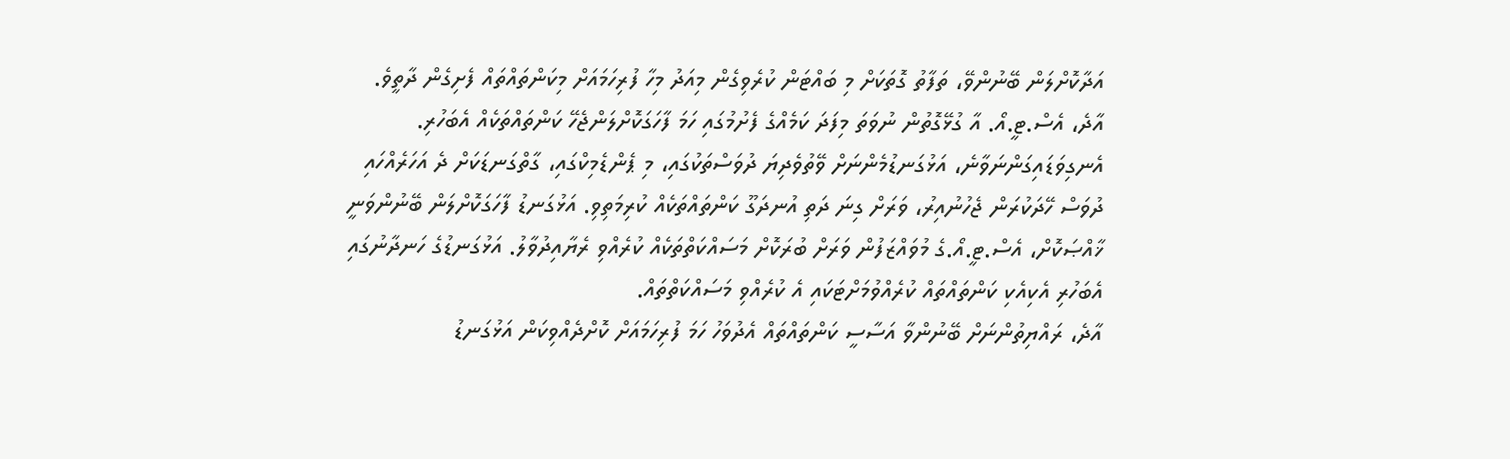އަދާކޮށްލަން ބޭނުންވޭ، ތަފާތު ގޮތަކަށް މި ބައްޓަން ކުރެވިގެން މިއަދު މިހާ ފުރިހަމައަށް މިކަންތައްތައް ފެށިގެން ދާތީވެ.
އާދެ، އެސް.ޓީ.އޯ. އާ ގުޅޭގޮތުން ނުވަތަ މިފަދަ ކަމެއްގެ ފެށުމުގައި ހަމަ ފާހަގަކޮށްލަންޖެހޭ ކަންތައްތަކެއް އެބަހުރި. އެނގިވަޑައިގަންނަވާނެ، އަޅުގަނޑުމެންނަށް ވޭތުވެދިޔަ ދުވަސްތަކުގައި، މި ޕެންޑެމިކްގައި، ގާތްގަނޑަކަށް ދެ އަހަރެއްހައި ދުވަސް ހޭދަކުރަން ޖެހުނުއިރު، ވަރަށް ގިނަ ދަތި އުނދަގޫ ކަންތައްތަކެއް ކުރިމަތިވި. އަޅުގަނޑު ފާހަގަކޮށްލަން ބޭނުންވަނީ ޚާއްޞަކޮށް، އެސް.ޓީ.އޯ.ގެ މުވައްޒަފުން ވަރަށް ބުރަކޮށް މަސައްކަތްތަކެއް ކުރެއްވި ރެޔާއިދުވާލު. އަޅުގަނޑުގެ ހަނދާނުގައި އެބަހުރި އެކިއެކި ކަންތައްތައް ކުރެއްވުމަށްޓަކައި އެ ކުރެއްވި މަސައްކަތްތައް.
އާދެ، ރައްޔިތުންނަށް ބޭނުންވާ އަސާސީ ކަންތައްތައް އެދުވަހު ހަމަ ފުރިހަމައަށް ކޮށްދެއްވިކަން އަޅުގަނޑު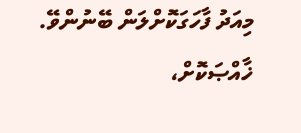މިއަދު ފާހަގަކޮށްލަން ބޭނުންވޭ. ޚާއްޞަކޮށް،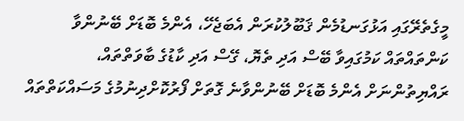މީގެތެރޭގައި އަޅުގަނޑުމެން ޤަބޫލުކުރަން އެބަޖެހޭ، އެންމެ ބޮޑަށް ބޭނުންވާ ކަންތައްތައް ކަމުގައިވާ ބޭސް އަދި ތެޔޮ، ގޭސް އަދި ކާޑުގެ ބާވަތްތައް، ރައްޔިތުންނަށް އެންމެ ބޮޑަށް ބޭނުންވާނެ ގޮތަށް ފޯރުކޮށްދިނުމުގެ މަސައްކަތްތައް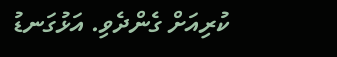ކުރިއަށް ގެންދެވި. އަޅުގަނޑު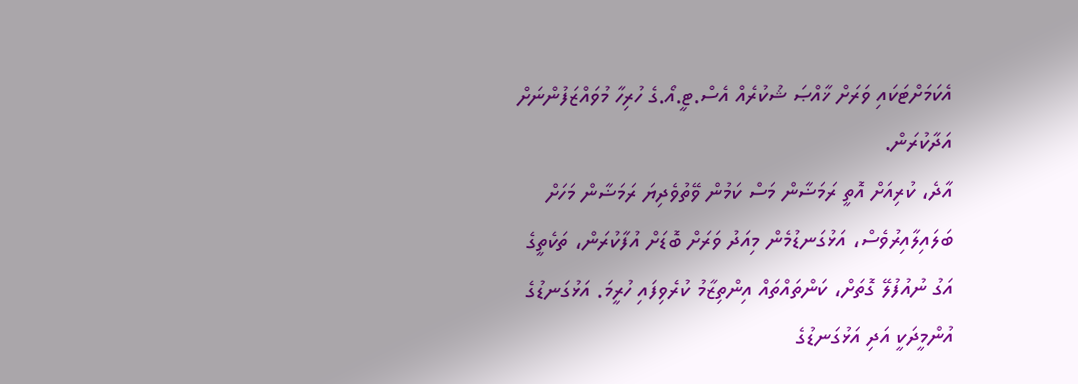އެކަމަށްޓަކައި ވަރަށް ޚާއްޞަ ޝުކުރެއް އެސް.ޓީ.އޯ.ގެ ހުރިހާ މުވައްޒަފުންނަށް އަދާކުރަން.
އާދެ، ކުރިއަށް އޮތީ ރަމަޟާން މަސް ކަމުން ވޭތުވެދިޔަ ރަމަޟާން މަހަށް ބަލައިލާއިރުވެސް، އަޅުގަނޑުމެން މިއަދު ވަރަށް ބޮޑަށް އުފާކުރަން، ތަކެތީގެ އަގު ނުއުފުލޭ ގޮތަށް، ކަންތައްތައް އިންތިޒާމު ކުރެވިފައި ހުރީމަ. އަޅުގަނޑުގެ އުންމީދަކީ އަދި އަޅުގަނޑުގެ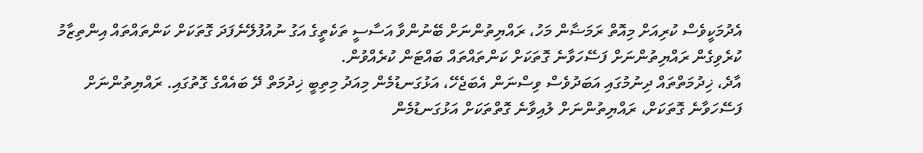އެދުމަކީވެސް ކުރިއަށް މިއޮތް ރަމަޟާން މަހު، ރައްޔިތުންނަށް ބޭނުންވާ އަސާސީ ތަކެތީގެ އަގު ނުއުފުލޭނެފަދަ ގޮތަކަށް ކަންތައްތައް އިންތިޒާމު ކުރެވިގެން ރައްޔިތުންނަށް ފަސޭހަވާނެ ގޮތަކަށް ކަންތައްތައް ބައްޓަން ކުރެއްވުން.
އާދެ، ޚިދުމަތްތައް ދިނުމުގައި އަބަދުވެސް ވިސްނަން އެބަޖެހޭ، އަޅުގަނޑުމެން މިއަދު މިތިބީ ޚިދުމަތް ދޭ ބައެއްގެ ގޮތުގައި. ރައްޔިތުންނަށް ފަސޭހަވާނެ ގޮތަކަށް، ރައްޔިތުންނަށް ލުއިވާނެ ގޮތްތަކަށް އަޅުގަނޑުމެން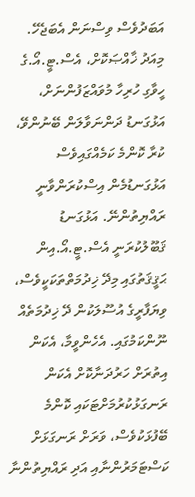އަބަދުވެސް ވިސްނަން އެބަޖެހޭ. މިއަދު ޚާއްޞަކޮށް، އެސް.ޓީ.އޯ.ގެ ހީވާގި ހުރިހާ މުވައްޒަފުންނަށް، އަޅުގަނޑު ދަންނަވާލަން ބޭނުންވޭ، ކުރާ ކޮންމެ ކަމެއްގައިވެސް އަޅުގަނޑުމެން އިސްކުރަންވާނީ ރައްޔިތުންނޭ. އަޅުގަނޑު ޤަބޫލުކުރަނީ އެސް.ޓީ.އޯ.އިން ޙަޤީޤަތުގައި މިދޭ ޚިދުމަތްތަކަކީވެސް، ވިޔަފާރީގެ އުސޫލަކުން ދޭ ޚިދުމަތެއް ނޫންކަމުގައި. އެހެންވީމާ، އެކަން އިތުރަށް ހަރުދަނާކޮށް އެކަން ރަނގަޅުކުރުމަށްޓަކައި ކޮންމެ ބޭފުޅަކުވެސް، ވަރަށް ރަނގަޅަށް ކަސްޓަމަރުންނާއި އަދި ރައްޔިތުންނާ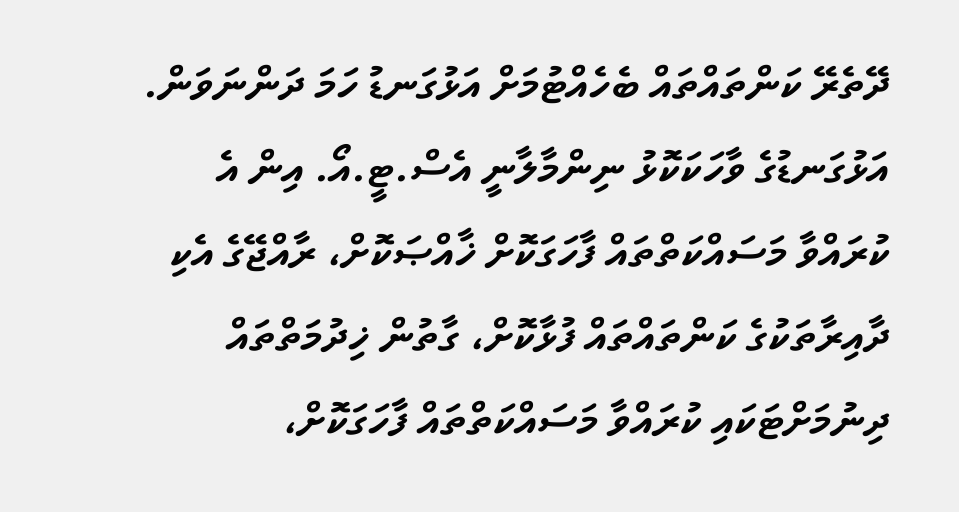ދޭތެރޭ ކަންތައްތައް ބެހެއްޓުމަށް އަޅުގަނޑު ހަމަ ދަންނަވަން.
އަޅުގަނޑުގެ ވާހަކަކޮޅު ނިންމާލާނީ އެސް.ޓީ.އޯ. އިން އެ ކުރައްވާ މަސައްކަތްތައް ފާހަގަކޮށް ޚާއްޞަކޮށް، ރާއްޖޭގެ އެކި ދާއިރާތަކުގެ ކަންތައްތައް ފުޅާކޮށް، ގާތުން ޚިދުމަތްތައް ދިނުމަށްޓަކައި ކުރައްވާ މަސައްކަތްތައް ފާހަގަކޮށް،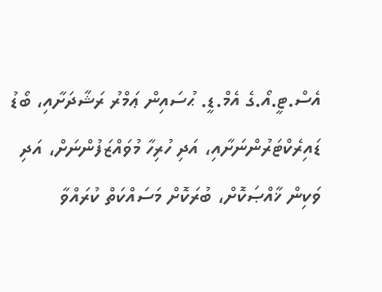އެސް.ޓީ.އޯ.ގެ އެމް.ޑީ. ޙުސައިން ޢަމްރު ރަޝާދަށާއި، ބޯޑު ޑައިރެކްޓަރުންނަށާއި، އަދި ހުރިހާ މުވައްޒަފުންނަށް، އަދި ވަކިން ޚާއްޞަކޮށް، ބުރަކޮށް މަސައްކަތް ކުރައްވާ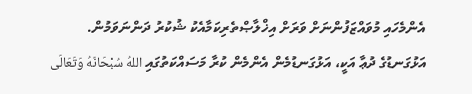އެންމެހައި މުވައްޒަފުންނަށް ވަރަށް އިޚްލާޞްތެރިކަމާއެކު ޝުކުރު ދަންނަވަމުން.
އަޅުގަނޑުގެ ދުޢާ އަކީ، އަޅުގަނޑުމެން އެންމެން ކުރާ މަސައްކަތުގައި اللهُ سُبْحَانَهُ وَتَعَالَى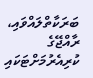ބަރަކާތްލައްވައި، ރާއްޖޭގެ ކުރިއެރުމަށްޓަކައި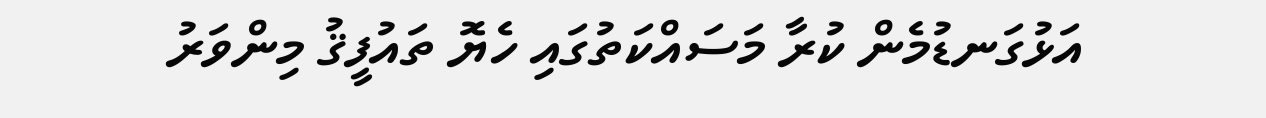އަޅުގަނޑުމެން ކުރާ މަސައްކަތުގައި ހެޔޮ ތައުފީޤު މިންވަރު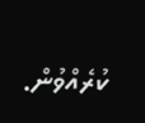ކުރެއްވުން.